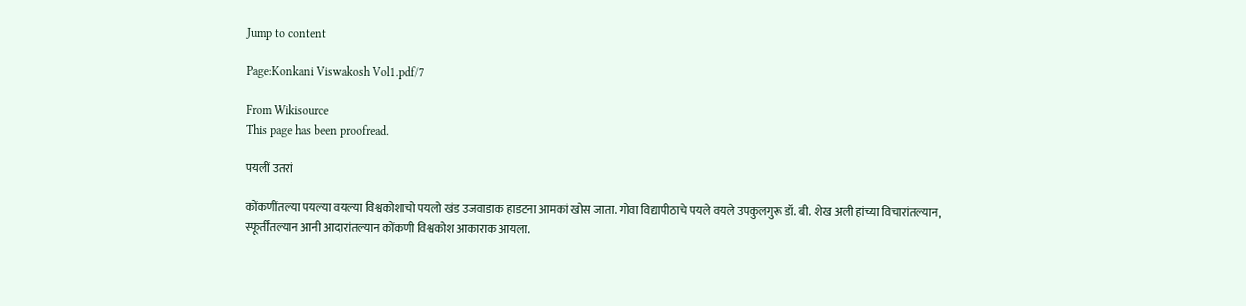Jump to content

Page:Konkani Viswakosh Vol1.pdf/7

From Wikisource
This page has been proofread.

पयलीं उतरां

कोंकणींतल्या पयल्या वयल्या विश्वकोशाचो पयलो खंड उजवाडाक हाडटना आमकां खोस जाता. गोवा विद्यापीठाचे पयले वयले उपकुलगुरू डॉ. बी. शेख अली हांच्या विचारांतल्यान, स्फूर्तींतल्यान आनी आदारांतल्यान कोंकणी विश्वकोश आकाराक आयला.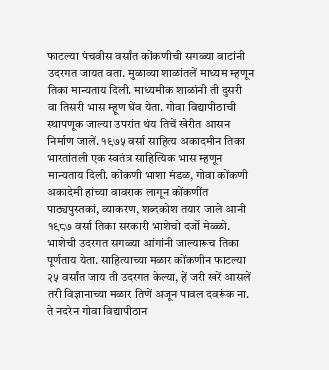फाटल्या पंचवीस वर्सांत कोंकणीची सगळ्या वाटांनी उदरगत जायत वता. मुळाव्या शाळांतलें माध्यम म्हणून तिका मान्यताय दिली. माध्यमीक शाळांनी ती दुसरी वा तिसरी भास म्हूण घेंव येता. गोवा विद्यापीठाची स्थापणूक जाल्या उपरांत थंय तिचें खेरीत आसन निर्माण जालें. १९७५ वर्सा साहित्य अकादमीन तिका भारतांतली एक स्वतंत्र साहित्यिक भास म्हणून मान्यताय दिली. कोंकणी भाशा मंडळ, गोवा कोंकणी अकादेमी हांच्या वावराक लागून कोंकणींत पाठ्यपुस्तकां, व्याकरण, शब्दकोश तयार जाले आनी १९८७ वर्सा तिका सरकारी भाशेचो दर्जो मेळ्ळो. भाशेची उदरगत सगळ्या आंगांनी जाल्यारूच तिका पूर्णताय येता. साहित्याच्या मळार कोंकणीन फाटल्या २५ वर्सांत जाय ती उदरगत केल्या, हें जरी खरें आसलें तरी विज्ञानाच्या मळार तिणें अजून पावल दवरूंक ना. ते नदरेन गोवा विद्यापीठान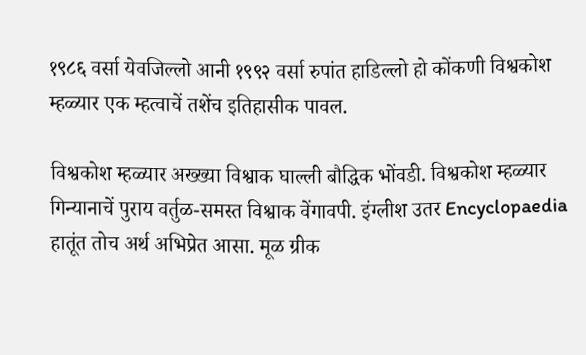१९८६ वर्सा येवजिल्लो आनी १९९२ वर्सा रुपांत हाडिल्लो हो कोंकणी विश्वकोश म्हळ्यार एक म्हत्वाचें तशेंच इतिहासीक पावल.

विश्वकोश म्हळ्यार अख्ख्या विश्वाक घाल्ली बौद्धिक भोंवडी. विश्वकोश म्हळ्यार गिन्यानाचें पुराय वर्तुळ-समस्त विश्वाक वेंगावपी. इंग्लीश उतर Encyclopaedia हातूंत तोच अर्थ अभिप्रेत आसा. मूळ ग्रीक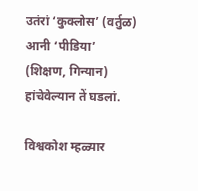उतंरां ‘कुक्लोस’ (वर्तुळ) आनी ‘पीडिया’ (शिक्षण, गिन्यान) हांचेवेल्यान तें घडलां.

विश्वकोश म्हळ्यार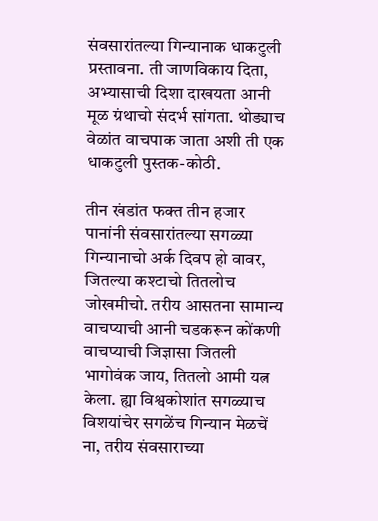संवसारांतल्या गिन्यानाक धाकटुली प्रस्तावना. ती जाणविकाय दिता, अभ्यासाची दिशा दाखयता आनी मूळ ग्रंथाचो संदर्भ सांगता. थोड्याच वेळांत वाचपाक जाता अशी ती एक धाकटुली पुस्तक-कोठी.

तीन खंडांत फक्त तीन हजार पानांनी संवसारांतल्या सगळ्या गिन्यानाचो अर्क दिवप हो वावर, जितल्या कश्टाचो तितलोच जोखमीचो. तरीय आसतना सामान्य वाचप्याची आनी चडकरून कोंकणी वाचप्याची जिज्ञासा जितली भागोवंक जाय, तितलो आमी यत्न केला. ह्या विश्वकोशांत सगळ्याच विशयांचेर सगळेंच गिन्यान मेळचें ना, तरीय संवसाराच्या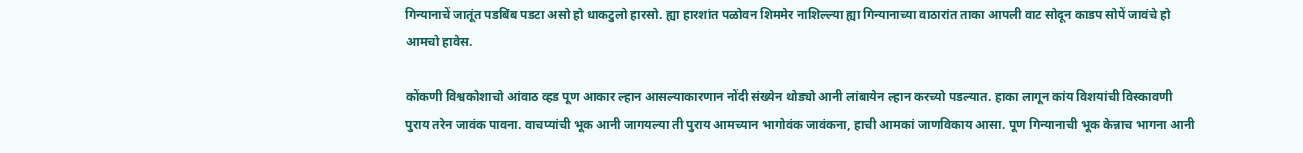गिन्यानाचें जातूंत पडबिंब पडटा असो हो धाकटुलो हारसो. ह्या हारशांत पळोवन शिममेर नाशिल्ल्या ह्या गिन्यानाच्या वाठारांत ताका आपली वाट सोदून काडप सोपें जावंचे हो आमचो हावेस.

कोंकणी विश्वकोशाचो आंवाठ व्हड पूण आकार ल्हान आसल्याकारणान नोंदी संख्येन थोड्यो आनी लांबायेन ल्हान करच्यो पडल्यात. हाका लागून कांय विशयांची विस्कावणी पुराय तरेन जावंक पावना. वाचप्यांची भूक आनी जागयल्या ती पुराय आमच्यान भागोवंक जावंकना, हाची आमकां जाणविकाय आसा. पूण गिन्यानाची भूक केन्नाच भागना आनी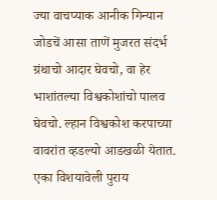ज्या वाचप्याक आनीक गिन्यान जोडचें आसा ताणें मुजरत संदर्भ ग्रंथाचो आदार घेवचो, वा हेर भाशांतल्या विश्वकोशांचो पालव घेवचो. ल्हान विश्वकोश करपाच्या वावरांत व्हडल्यो आडखळी येतात. एका विशयावेली पुराय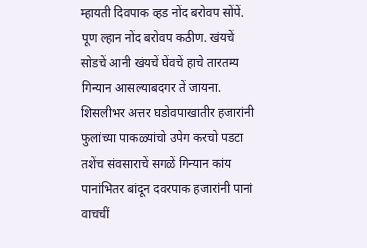म्हायती दिवपाक व्हड नोंद बरोवप सोंपें. पूण ल्हान नोंद बरोवप कठीण. खंयचें सोडचें आनी खंयचें घेंवचें हाचे तारतम्य गिन्यान आसल्याबदगर तें जायना. शिसलीभर अत्तर घडोवपाखातीर हजारांनी फुलांच्या पाकळ्यांचो उपेग करचो पडटा तशेंच संवसाराचें सगळें गिन्यान कांय पानांभितर बांदून दवरपाक हजारांनी पानां वाचचीं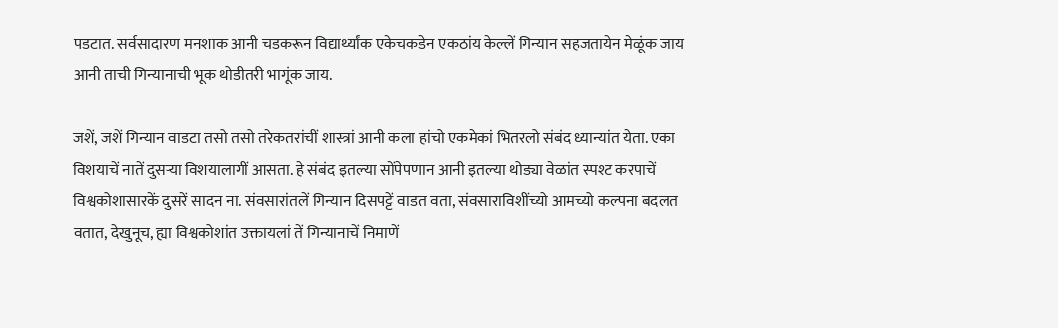पडटात. सर्वसादारण मनशाक आनी चडकरून विद्यार्थ्यांक एकेचकडेन एकठांय केल्लें गिन्यान सहजतायेन मेळूंक जाय आनी ताची गिन्यानाची भूक थोडीतरी भागूंक जाय.

जशें, जशें गिन्यान वाडटा तसो तसो तरेकतरांचीं शास्त्रां आनी कला हांचो एकमेकां भितरलो संबंद ध्यान्यांत येता. एका विशयाचें नातें दुसऱ्या विशयालागीं आसता. हे संबंद इतल्या सोंपेपणान आनी इतल्या थोड्या वेळांत स्पश्ट करपाचें विश्वकोशासारकें दुसरें सादन ना. संवसारांतलें गिन्यान दिसपट्टें वाडत वता, संवसाराविशींच्यो आमच्यो कल्पना बदलत वतात, देखुनूच, ह्या विश्वकोशांत उक्तायलां तें गिन्यानाचें निमाणें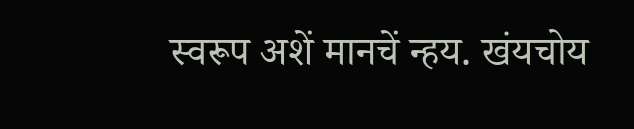स्वरूप अशें मानचें न्हय. खंयचोय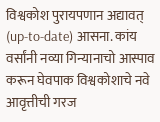विश्वकोश पुरायपणान अद्यावत् (up-to-date) आसना. कांय वर्सांनी नव्या गिन्यानाचो आस्पाव करून घेवपाक विश्वकोशाचे नवे आवृत्तीची गरज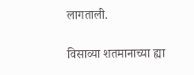लागताली.

विसाव्या शतमानाच्या ह्या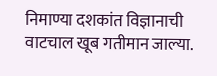निमाण्या दशकांत विज्ञानाची वाटचाल खूब गतीमान जाल्या.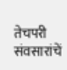तेचपरी संवसारांचें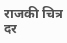राजकी चित्र दर